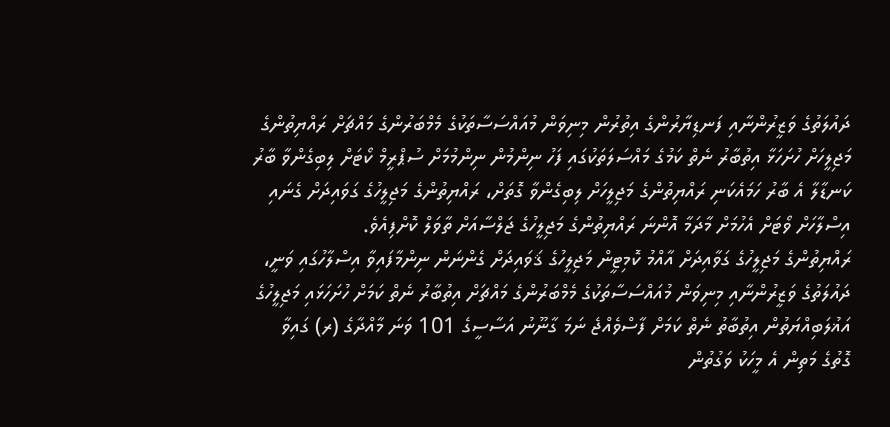ދައުލަތުގެ ވަޒީރުންނާއި ފަނޑިޔާރުންގެ އިތުރުން މިނިވަން މުއައްސަސާތަކުގެ މެމްބަރުންގެ މައްޗަށް ރައްޔިތުންގެ މަޖިލީހަށް ހުށަހަޅާ އިތުބާރު ނެތް ކަމުގެ މައްސަލަތަކުގައި ފަހު ނިންމުން ނިންމުމަށް ސުޕްރީމް ކޯޓަށް ލިބިގެންވާ ބާރު ކަނޑާލާ އެ ބާރު ހަމައެކަނި ރައްޔިތުންގެ މަޖިލީހަށް ލިބިގެންވާ ގޮތަށް، ރައްޔިތުންގެ މަޖިލީހުގެ ގަވައިދަށް ގެނައި އިސްލާހަށް ވޯޓަށް އެހުމަށް މާދަމާ އޮންނަ ރައްޔިތުންގެ މަޖިލީހުގެ ޖަލްސާއަށް ތާވަލް ކޮށްފިއެވެ.
ރައްޔިތުންގެ މަޖިލީހުގެ ގަވާއިދަށް އާއްމު ކޮމިޓީން މަޖިލީހުގެ ޤަވައިދަށް ގެންނަން ނިންމާފައިވާ އިސްލާހުގައި ވަނީ، ދައުލަތުގެ ވަޒީރުންނާއި މިނިވަން މުއައްސަސާތަކުގެ މެމްބަރުންގެ މައްޗަށް އިތުބާރު ނެތް ކަމަށް ހުށަހަޅައި މަޖިލީހުގެ އަޣުލަބިއްޔަތުން އިތުބާތު ނެތް ކަމަށް ފާސްވެއްޖެ ނަމަ ގާނޫނު އަސާސީގެ 101 ވަނަ މާއްދާގެ (ރ) ގައިވާ ގޮތުގެ މަތިން އެ މީހަކު ވަގުތުން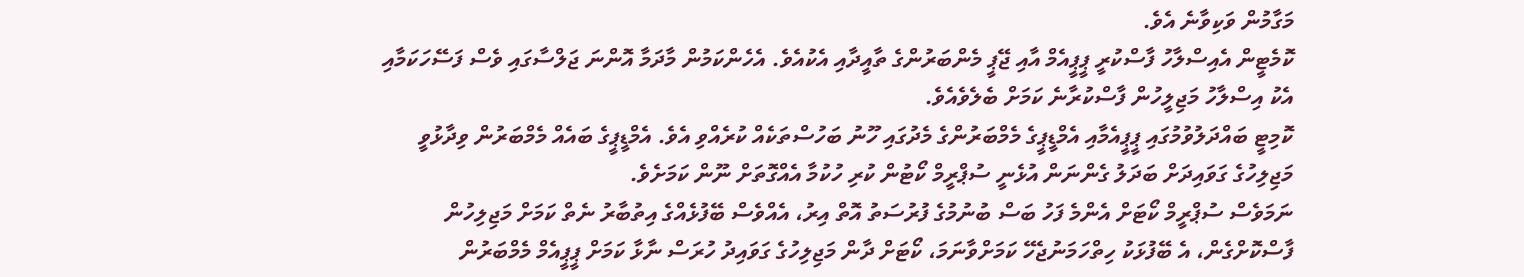މަގާމުން ވަކިވާނެ އެވެ.
ކޮމެޓީން އެއިސްލާހު ފާސްކުރީ ޕީޕީއެމް އާއި ޖޭޕީ މެންބަރުންގެ ތާއީދާއި އެކުއެވެ. އެހެންކަމުން މާދަމާ އޮންނަ ޖަލްސާގައި ވެސް ފަސޭހަކަމާއި އެކު އިސްލާހު މަޖިލީހުން ފާސްކުރާނެ ކަމަށް ބެލެވެއެވެ.
ކޮމިޓީ ބައްދަލުވުމުގައި ޕީޕީއެމާއި އެމްޑީޕީގެ މެމްބަރުންގެ މެދުގައި ހޫނު ބަހުސްތަކެއް ކުރެއްވި އެވެ. އެމްޑީޕީގެ ބައެއް މެމްބަރުން ވިދާޅުވީ މަޖިލިހުގެ ގަވައިދަށް ބަދަލު ގެންނަން އުޅެނީ ސުޕްރީމް ކޯޓުން ކުރި ހުކުމާ އެއްގޮތަށް ނޫން ކަމަށެވެ.
ނަމަވެސް ސުޕްރީމް ކޯޓަށް އެންމެ ފަހު ބަސް ބުނުމުގެ ފުރުސަތު އޮތް އިރު، އެއްވެސް ބޭފުޅެއްގެ އިތުބާރު ނެތް ކަމަށް މަޖިލިހުން ފާސްކޮށްގެން، އެ ބޭފުޅަކު ހިތްހަމަނުޖެހޭ ކަމަށްވާނަމަ، ކޯޓަށް ދާން މަޖިލިހުގެ ގަވައިދު ހުރަސް ނާޅާ ކަމަށް ޕީޕީއެމް މެމްބަރުން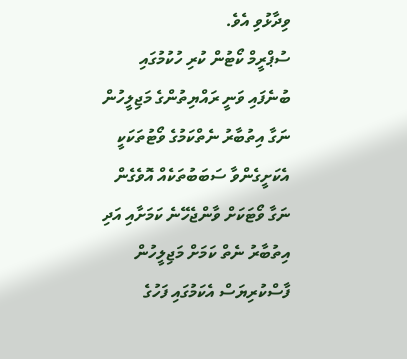ވިދާޅުވި އެވެ.
ސުޕްރީމް ކޯޓުން ކުރި ހުކުމުގައި ބުނެފައި ވަނީ ރައްޔިތުންގެ މަޖިލީހުން ނަގާ އިތުބާރު ނެތްކަމުގެ ވޯޓުތަކަކީ އެކަށީގެންވާ ސަބަބުތަކެއް އޮވެގެން ނަގާ ވޯޓަކަށް ވާންޖެހޭނެ ކަމަށާއި އަދި އިތުބާރު ނެތް ކަމަށް މަޖިލީހުން ފާސްކުރިޔަސް އެކަމުގައި ފަހުގެ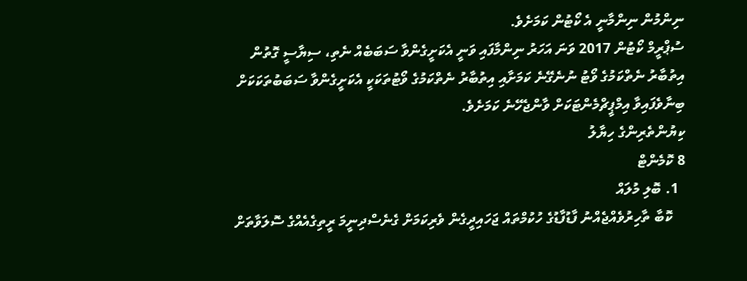ނިންމުން ނިންމާނީ އެ ކޯޓުން ކަމަށެވެ.
ސުޕްރީމް ކޯޓުން 2017 ވަނަ އަހަރު ނިންމާފައި ވަނީ އެކަށީގެންވާ ސަބަބެއް ނެތި، ސިޔާސީ ގޮތުން އިތުބާރު ނެތްކަމުގެ ވޯޓު ނުނެގޭނެ ކަމަށާއި އިތުބާރު ނެތްކަމުގެ ވޯޓުތަކަކީ އެކަށީގެންވާ ސަބަބުތަކަކަށް ބިނާވެފައިވާ އިމްޕީޗްމެންޓަކަށް ވާންޖެހޭނެ ކަމަށެވެ.
ކިޔުންތެރިންގެ ހިޔާލު
8 ކޮމެންޓް
  1. ބޮލި މުލައް
    ކޮބާ ތާހިރުވެއްޖެއްނު ފާޑުފާޑުގެ ހުކުމްތައް ޖަހައިދީގެން ވެރިކަމަށް ގެނެސްދިނީމަ ރީތިގެއެއްގެ ސޮލަވާތަށް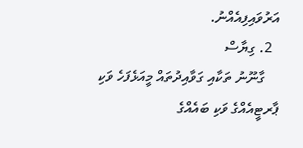އަރުވައިފިއެއްނު.
  2. ގިޔާސް
    ގާނޫނު ތަކާއި ގަވާއިދުތައް މީއަޅެފަހެ ވަކި ޕާރޓީއެއްގެ ވަކި ބައެއްގެ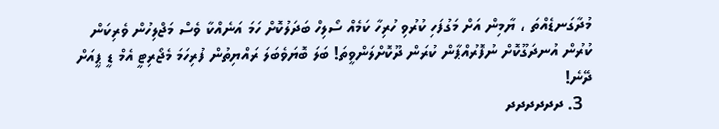މުދާގަނޑެއްތަ ، ޔާމިން އަށް މަގުފަހި ކުރުވި ހުރިހާ ކަމެއް ސޯލިހް ބަދަލުކޮށް ހަމަ އަނެއްކާ ވެސް މަޖްލިހުން ވެރިކަން ކުރުން އުނދަގޫކޮށް ނުފޮރުއްޕާން ކުރަން ދޫކޮށްލަންވީތަ! ބަލަ ބޮޔަވެބަލަ ރައްޔިތުން ފުރިހަމަ މެޖޯރިޓީ އެމް ޑީ ޕީއަށް ދޭނެ!
  3. ދދދދދދ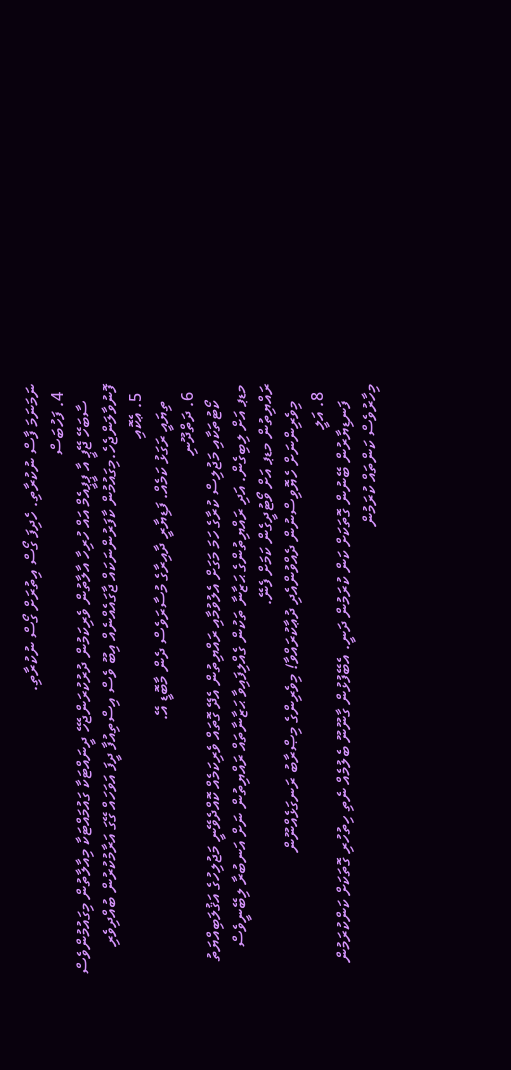ނަމަނަމަ ފާސް ނުކުރާތި. ހެދިފަ ގޯސް އިތުރަށް ގޯސް ނުކުރާތި.
  4. ފަހުބަސް
    ސާބަހޭ ޖޭޕީ އާ ޕީޕީއެމް އައް ހުރިހާ އާލާތުން ވެރިކަމުން ދުރުކުރަންޖެހޭ ދީނައްޓަކާ ގައުމައްޓަކާ މިއާލާތުން މިގައުމުންވެސް ފޮނުވާލަންޖެހެ.މިގައުމުން ކާފަރުންނަކައް ޖާގައެއްނެއް އިބޫ ވެސް އިސްތިއުފާ ދީފަ އަވަހައް ގޭގަ އަރާމުކުރުން ބުއްދިވެރި
  5. ޢެކޮއި
    ތިޔައީ ރަގަޅު ކަމެއް. ފަޑިޔާރީ ދާއިރާގެ މުސާރަވެސް ދެން މާބޮޑީ އޭ.
  6. ދަތްދޫނި
    ކޯޓުތަކާއި މަޖުލިސް ކުރާގެ ހަމަ މަގަށް އެލުވުމާއި ރައްޔިތުން އެދޭ ގޮތައް ވެރިކަމެއް ކޮއްދެވޭނީ މަޖުލިހުގެ އަޤުލަބިއްޔަތު މޑޕ އަށް ލިބިގެން. އަދި ރައްޔިތުންގެ ޙަޒާނާ ތަކުން ގެއްލިފައިވާ ޙަޒާނާތައް ރައްޔިތުން ނަށް އަނބުރާ ލިބޭނީވެސް ރައްޔިތުން މޑޕ އަށް ވޯޓުދީގެން ކަމަށް ފެނޭ.
    މިވެރިންނަށް ހެޔޮވިސްނުން ދެއްވުންއެދި ދުޢާކުރައްވާ! މިވެރިންގެ މިޞްރާބު ރަނގަޅެއްނޫން
  8. އަލީ
    ފަނޑިޔާރުން ބޭނުން ގޮތަކަށް ކަން ކުރަމުން ދަނީ. އެބޭފުޅުން ގާނޫނޫ ބެލުމެއް ނެތި ހިތުހުރި ގޮތަކަށް ކަންކުރަމުން މިހާރުވެސް ކަންތައް ކުރަމުން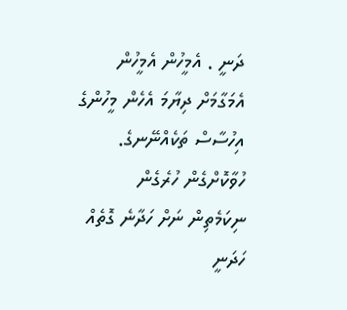ދަނީ . އެމީހުން އެމީހުން އެމަގާމަށް ދިޔާމަ އެހެން މީހުންގެ އިހުސާސް ތަކެއްނޭނގެ. ހުވާކޮށްގެން ހުރެގެން ނިކަމެތިން ނަށް ހަދާނެ ގޮތެއް ހަދަނީ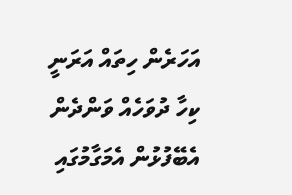އަހަރެން ހިތައް އަރަނީ ކިހާ ދުވަހެއް ވަންދެން އެބޭފުޅުން އެމަގާމުގައި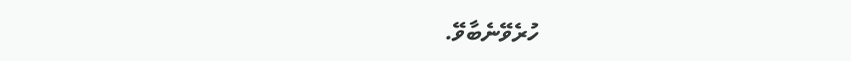ހުރެވޭނެބާވޭ.